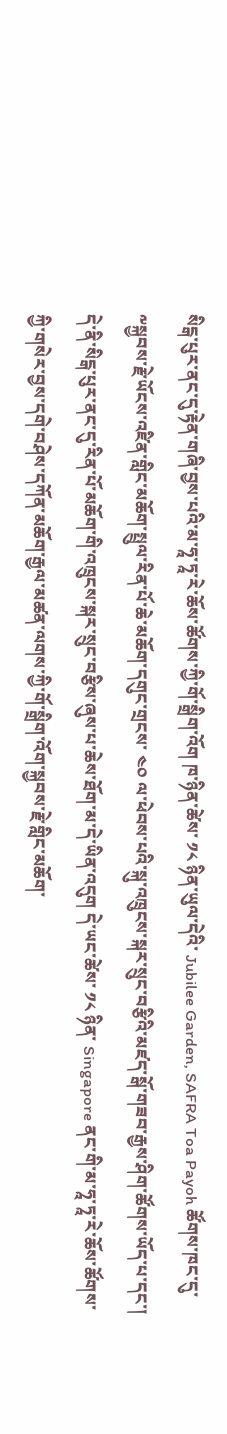སིངྒ་པུར་ནང་དུ་རྟེན་གཞི་བྱས་པའི་མ་ཧཱ་ཏཱ་རེ་ཆོས་ཚོགས་ཀྱི་གོ་སྒྲིག་འོག ཁ་ཉིན་ཚེས་ ༡༨ ཉིན་ཡུལ་དེའི་ Jubilee Garden, SAFRA Toa Payoh ཚོགས་ཁང་དུ་༸སྐྱབས་རྗེ་ཡོངས་འཛིན་གླིང་མཆོག་སྤྲུལ་རིན་པོ་ཆེ་མཆོག་དགུང་གྲངས་ ༤༠ ལ་ཕེབས་པའི་སྐུ་འཁྲུངས་སྐར་སྲུང་བརྩིའི་མཛད་སྒོ་གཟབ་རྒྱས་ཤིག་ཚོགས་ཡོད་པ་དང་། དེ་ནི་སིངྒ་པུར་ནང་དུ་རིན་པོ་མཆོག་གི་འཁྲུངས་སྐར་སྲུང་བརྩིས་ཞུས་པ་ཆེས་ཐོག་མ་དེ་ཡིན་འདུག དེ་ཡང་ཚེས་ ༡༨ ཉིན་ Singapore ནང་གི་མ་ཧཱ་ཏཱ་རེ་ཆོས་ཚོགས་ཀྱི་གསེར་བྱས་དགེ་བཤེས་དཀོན་མཆོག་རྒྱལ་མཚན་ལགས་ཀྱི་གོ་སྒྲིག་འོག་སྐྱབས་རྗེ་གླིང་མཆོག་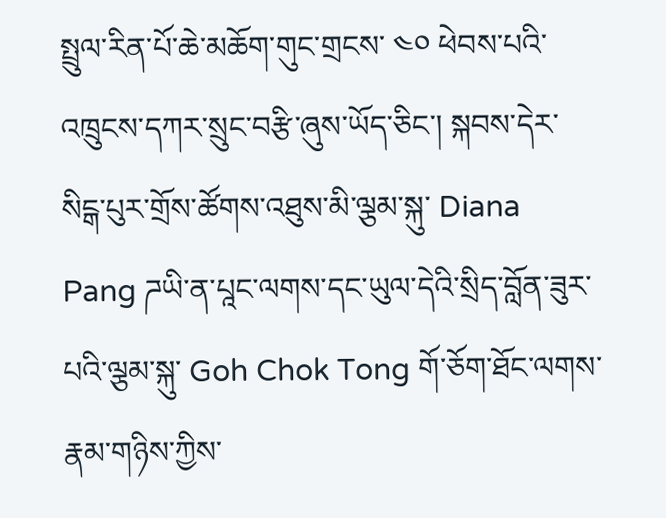སྤྲུལ་རིན་པོ་ཆེ་མཆོག་གུང་གྲངས་ ༤༠ ཕེབས་པའི་འཁྲུངས་དཀར་སྲུང་བརྩི་ཞུས་ཡོད་ཅིང་། སྐབས་དེར་སིངྒ་པུར་གྲོས་ཚོགས་འཐུས་མི་ལྕམ་སྐུ་ Diana Pang ཌཡི་ན་པཱང་ལགས་དང་ཡུལ་དེའི་སྲིད་བློན་ཟུར་པའི་ལྕམ་སྐུ་ Goh Chok Tong གོ་ཅོག་ཐོང་ལགས་རྣམ་གཉིས་ཀྱིས་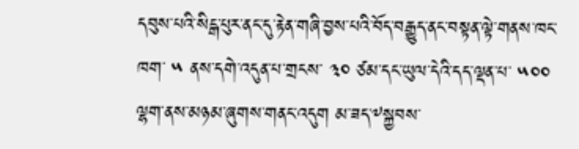དབུས་པའི་སིངྒ་པུར་ནང་དུ་རྟེན་གཞི་བྱས་པའི་བོད་བརྒྱུད་ནང་བསྟན་ལྟེ་གནས་ཁང་ཁག་ ༥ ནས་དགེ་འདུན་པ་གྲངས་ ༣༠ ཙམ་དང་ཡུལ་དེའི་དད་ལྡན་པ་ ༥༠༠ ལྷག་ནས་མཉམ་ཞུགས་གནང་འདུག མ་ཟད་༸སྐྱབས་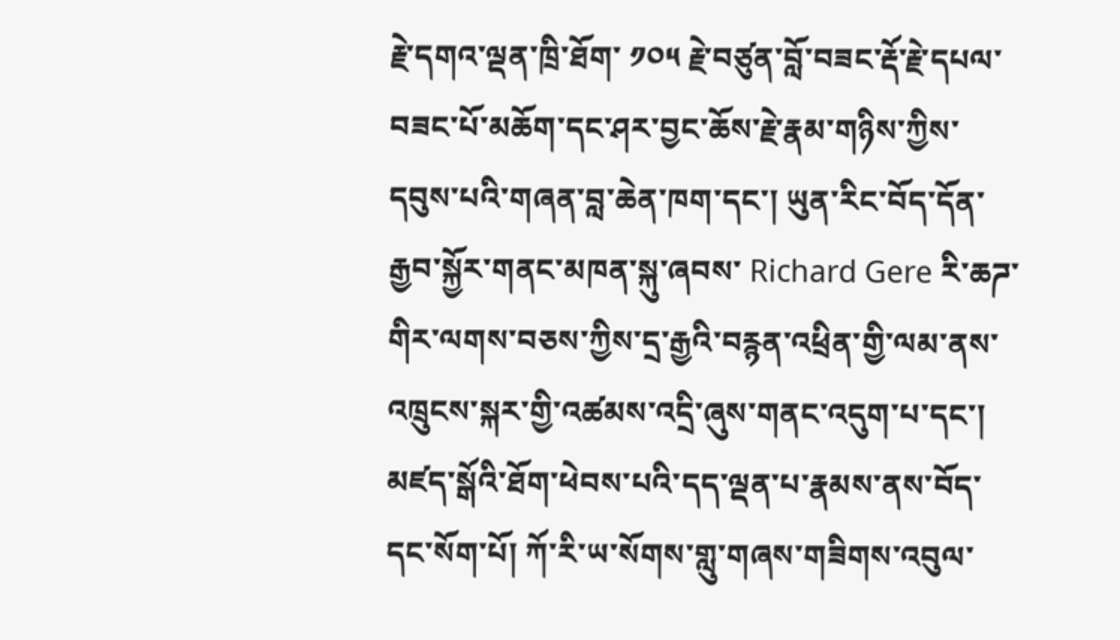རྗེ་དགའ་ལྡན་ཁྲི་ཐོག་ ༡༠༥ རྗེ་བཙུན་བློ་བཟང་རྡོ་རྗེ་དཔལ་བཟང་པོ་མཆོག་དང་ཤར་བྱང་ཆོས་རྗེ་རྣམ་གཉིས་ཀྱིས་དབུས་པའི་གཞན་བླ་ཆེན་ཁག་དང་། ཡུན་རིང་བོད་དོན་རྒྱབ་སྐྱོར་གནང་མཁན་སྐུ་ཞབས་ Richard Gere རི་ཆཌ་གིར་ལགས་བཅས་ཀྱིས་དྲ་རྒྱའི་བརྙན་འཕྲིན་གྱི་ལམ་ནས་འཁྲུངས་སྐར་གྱི་འཚམས་འདྲི་ཞུས་གནང་འདུག་པ་དང་། མཛད་སྒོའི་ཐོག་ཕེབས་པའི་དད་ལྡན་པ་རྣམས་ནས་བོད་དང་སོག་པོ། ཀོ་རི་ཡ་སོགས་གླུ་གཞས་གཟིགས་འབུལ་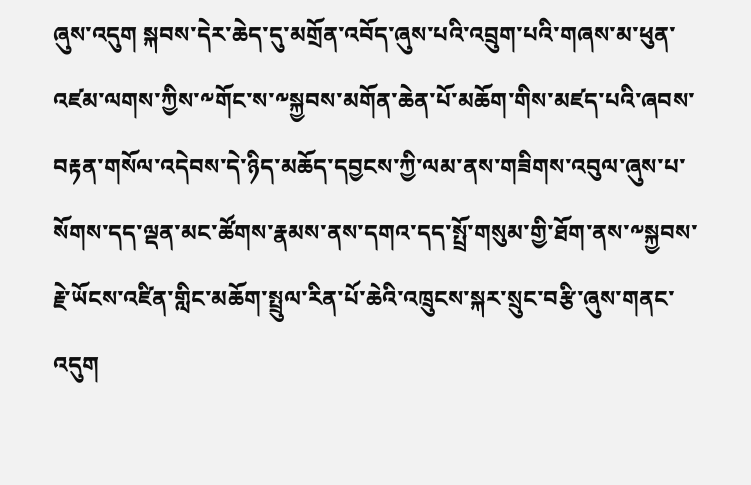ཞུས་འདུག སྐབས་དེར་ཆེད་དུ་མགྲོན་འབོད་ཞུས་པའི་འབྲུག་པའི་གཞས་མ་ཕུན་འཛམ་ལགས་ཀྱིས་༸གོང་ས་༸སྐྱབས་མགོན་ཆེན་པོ་མཆོག་གིས་མཛད་པའི་ཞབས་བརྟན་གསོལ་འདེབས་དེ་ཉིད་མཆོད་དབྱངས་ཀྱི་ལམ་ནས་གཟིགས་འབུལ་ཞུས་པ་སོགས་དད་ལྡན་མང་ཚོགས་རྣམས་ནས་དགའ་དད་སྤྲོ་གསུམ་གྱི་ཐོག་ནས་༸སྐྱབས་རྗེ་ཡོངས་འཛིན་གླིང་མཆོག་སྤྲུལ་རིན་པོ་ཆེའི་འཁྲུངས་སྐར་སྲུང་བརྩི་ཞུས་གནང་འདུག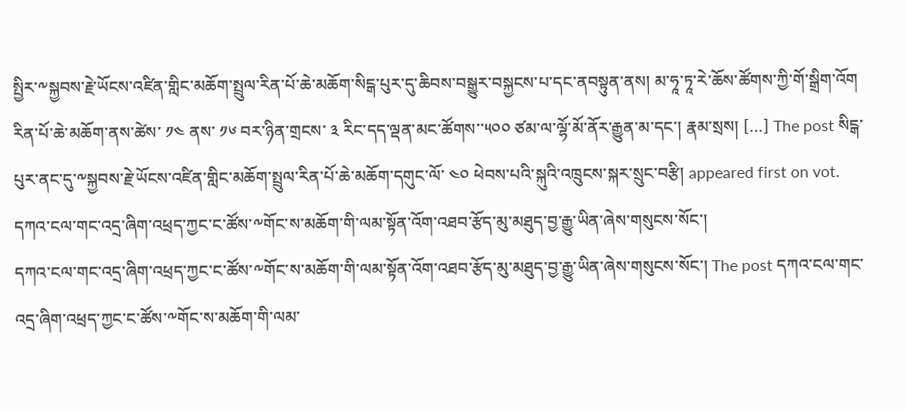སྤྱིར་༸སྐྱབས་རྗེ་ཡོངས་འཛིན་གླིང་མཆོག་སྤྲུལ་རིན་པོ་ཆེ་མཆོག་སིངྒ་པུར་དུ་ཆིབས་བསྒྱུར་བསྐྱངས་པ་དང་ནབསྟུན་ནས། མ་ཧཱ་ཏཱ་རེ་ཆོས་ཚོགས་ཀྱི་གོ་སྒྲིག་འོག རིན་པོ་ཆེ་མཆོག་ནས་ཚེས་ ༡༤ ནས་ ༡༦ བར་ཉིན་གྲངས་ ༣ རིང་དད་ལྡན་མང་ཚོགས་་༥༠༠ ཙམ་ལ་ལྷོ་མོ་ནོར་རྒྱུན་མ་དང་། རྣམ་སྲས། […] The post སིངྒ་པུར་ནང་དུ་༸སྐྱབས་རྗེ་ཡོངས་འཛིན་གླིང་མཆོག་སྤྲུལ་རིན་པོ་ཆེ་མཆོག་དགུང་ལོ་ ༤༠ ཕེབས་པའི་སྐུའི་འཁྲུངས་སྐར་སྲུང་བརྩི། appeared first on vot.
དཀའ་ངལ་གང་འདྲ་ཞིག་འཕྲད་ཀྱང་ང་ཚོས་༸གོང་ས་མཆོག་གི་ལམ་སྟོན་འོག་འཐབ་རྩོད་མུ་མཐུད་བྱ་རྒྱུ་ཡིན་ཞེས་གསུངས་སོང་།
དཀའ་ངལ་གང་འདྲ་ཞིག་འཕྲད་ཀྱང་ང་ཚོས་༸གོང་ས་མཆོག་གི་ལམ་སྟོན་འོག་འཐབ་རྩོད་མུ་མཐུད་བྱ་རྒྱུ་ཡིན་ཞེས་གསུངས་སོང་། The post དཀའ་ངལ་གང་འདྲ་ཞིག་འཕྲད་ཀྱང་ང་ཚོས་༸གོང་ས་མཆོག་གི་ལམ་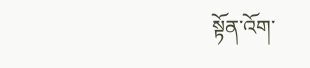སྟོན་འོག་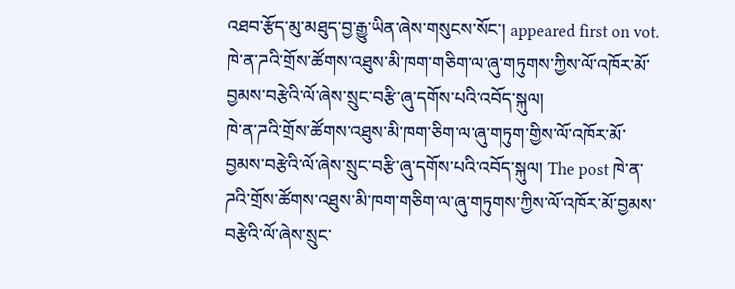འཐབ་རྩོད་མུ་མཐུད་བྱ་རྒྱུ་ཡིན་ཞེས་གསུངས་སོང་། appeared first on vot.
ཁེ་ན་ཌའི་གྲོས་ཚོགས་འཐུས་མི་ཁག་གཅིག་ལ་ཞུ་གཏུགས་ཀྱིས་ལོ་འཁོར་མོ་བྱམས་བརྩེའི་ལོ་ཞེས་སྲུང་བརྩི་ཞུ་དགོས་པའི་འབོད་སྐུལ།
ཁེ་ན་ཌའི་གྲོས་ཚོགས་འཐུས་མི་ཁག་ཅིག་ལ་ཞུ་གཏུག་གྱིས་ལོ་འཁོར་མོ་བྱམས་བརྩེའི་ལོ་ཞེས་སྲུང་བརྩི་ཞུ་དགོས་པའི་འབོད་སྐུལ། The post ཁེ་ན་ཌའི་གྲོས་ཚོགས་འཐུས་མི་ཁག་གཅིག་ལ་ཞུ་གཏུགས་ཀྱིས་ལོ་འཁོར་མོ་བྱམས་བརྩེའི་ལོ་ཞེས་སྲུང་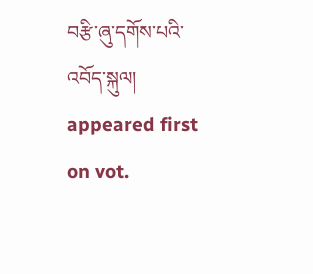བརྩི་ཞུ་དགོས་པའི་འབོད་སྐུལ། appeared first on vot.